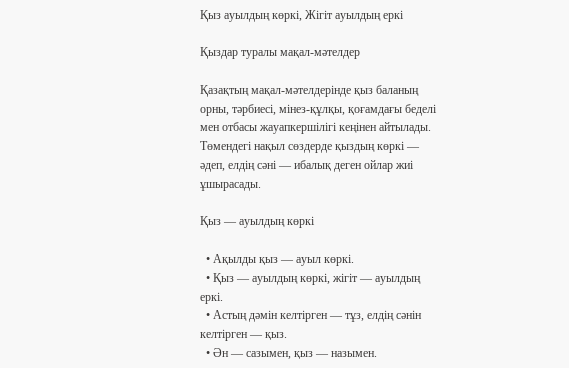Қыз ауылдың көркі, Жігіт ауылдың еркі

Қыздар туралы мақал-мәтелдер

Қазақтың мақал-мәтелдерінде қыз баланың орны, тәрбиесі, мінез-құлқы, қоғамдағы беделі мен отбасы жауапкершілігі кеңінен айтылады. Төмендегі нақыл сөздерде қыздың көркі — әдеп, елдің сәні — ибалық деген ойлар жиі ұшырасады.

Қыз — ауылдың көркі

  • Ақылды қыз — ауыл көркі.
  • Қыз — ауылдың көркі, жігіт — ауылдың еркі.
  • Астың дәмін келтірген — тұз, елдің сәнін келтірген — қыз.
  • Ән — сазымен, қыз — назымен.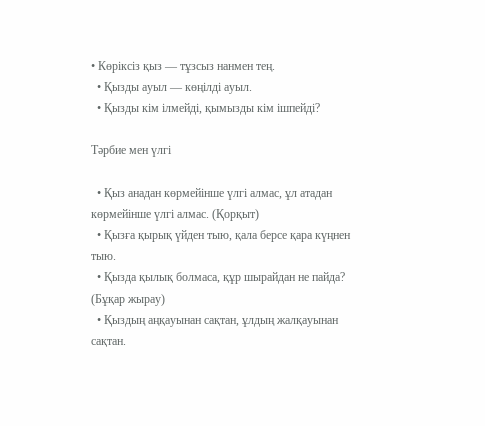• Көріксіз қыз — тұзсыз нанмен тең.
  • Қызды ауыл — көңілді ауыл.
  • Қызды кім ілмейді, қымызды кім ішпейді?

Тәрбие мен үлгі

  • Қыз анадан көрмейінше үлгі алмас, ұл атадан көрмейінше үлгі алмас. (Қорқыт)
  • Қызға қырық үйден тыю, қала берсе қара күңнен тыю.
  • Қызда қылық болмаса, құр шырайдан не пайда? (Бұқар жырау)
  • Қыздың аңқауынан сақтан, ұлдың жалқауынан сақтан.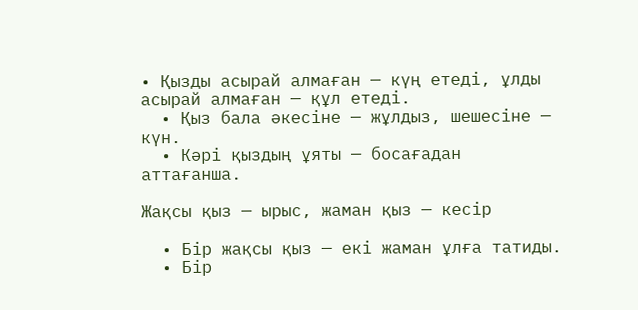• Қызды асырай алмаған — күң етеді, ұлды асырай алмаған — құл етеді.
  • Қыз бала әкесіне — жұлдыз, шешесіне — күн.
  • Кәрі қыздың ұяты — босағадан аттағанша.

Жақсы қыз — ырыс, жаман қыз — кесір

  • Бір жақсы қыз — екі жаман ұлға татиды.
  • Бір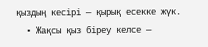қыздың кесірі — қырық есекке жүк.
  • Жақсы қыз біреу келсе —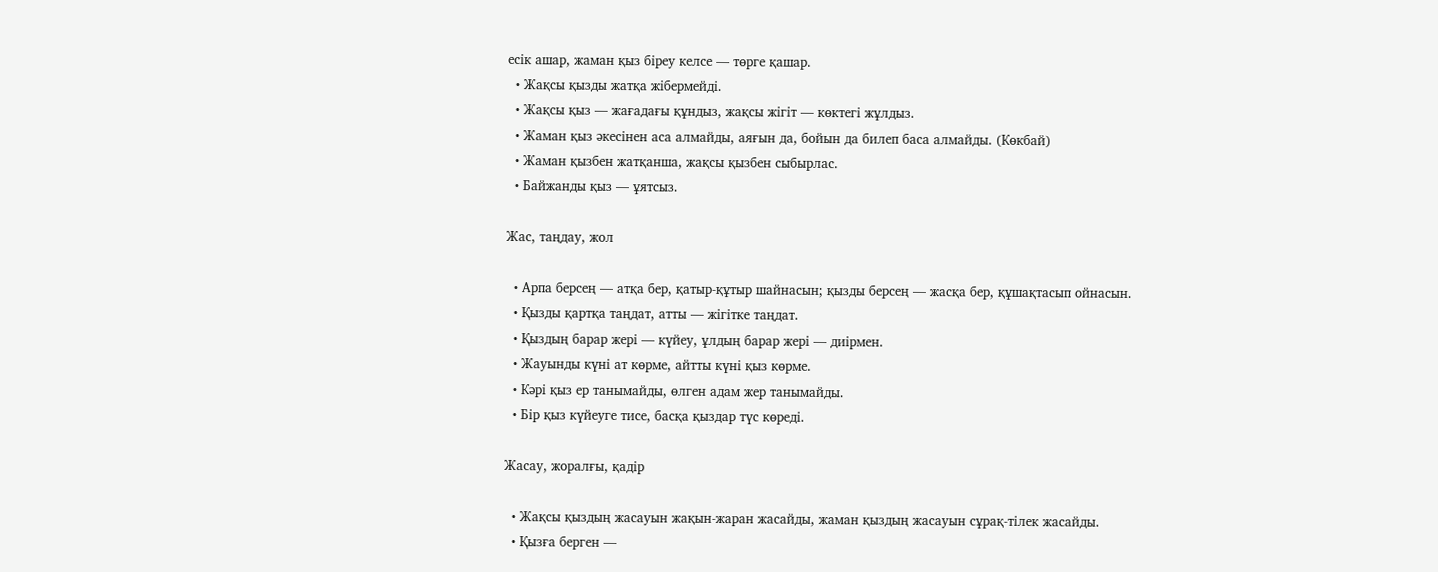есік ашар, жаман қыз біреу келсе — төрге қашар.
  • Жақсы қызды жатқа жібермейді.
  • Жақсы қыз — жағадағы құндыз, жақсы жігіт — көктегі жұлдыз.
  • Жаман қыз әкесінен аса алмайды, аяғын да, бойын да билеп баса алмайды. (Көкбай)
  • Жаман қызбен жатқанша, жақсы қызбен сыбырлас.
  • Байжанды қыз — ұятсыз.

Жас, таңдау, жол

  • Арпа берсең — атқа бер, қатыр-құтыр шайнасын; қызды берсең — жасқа бер, құшақтасып ойнасын.
  • Қызды қартқа таңдат, атты — жігітке таңдат.
  • Қыздың барар жері — күйеу, ұлдың барар жері — диірмен.
  • Жауынды күні ат көрме, айтты күні қыз көрме.
  • Кәрі қыз ер танымайды, өлген адам жер танымайды.
  • Бір қыз күйеуге тисе, басқа қыздар түс көреді.

Жасау, жоралғы, қадір

  • Жақсы қыздың жасауын жақын-жаран жасайды, жаман қыздың жасауын сұрақ-тілек жасайды.
  • Қызға берген —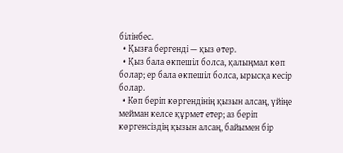білінбес.
  • Қызға бергенді — қыз өтер.
  • Қыз бала өкпешіл болса, қалыңмал көп болар; ер бала өкпешіл болса, ырысқа кесір болар.
  • Көп беріп көргендінің қызын алсаң, үйіңе мейман келсе құрмет етер; аз беріп көргенсіздің қызын алсаң, байымен бір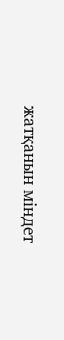жатқанын міндет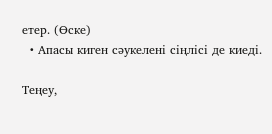етер. (Өске)
  • Апасы киген сәукелені сіңлісі де киеді.

Теңеу,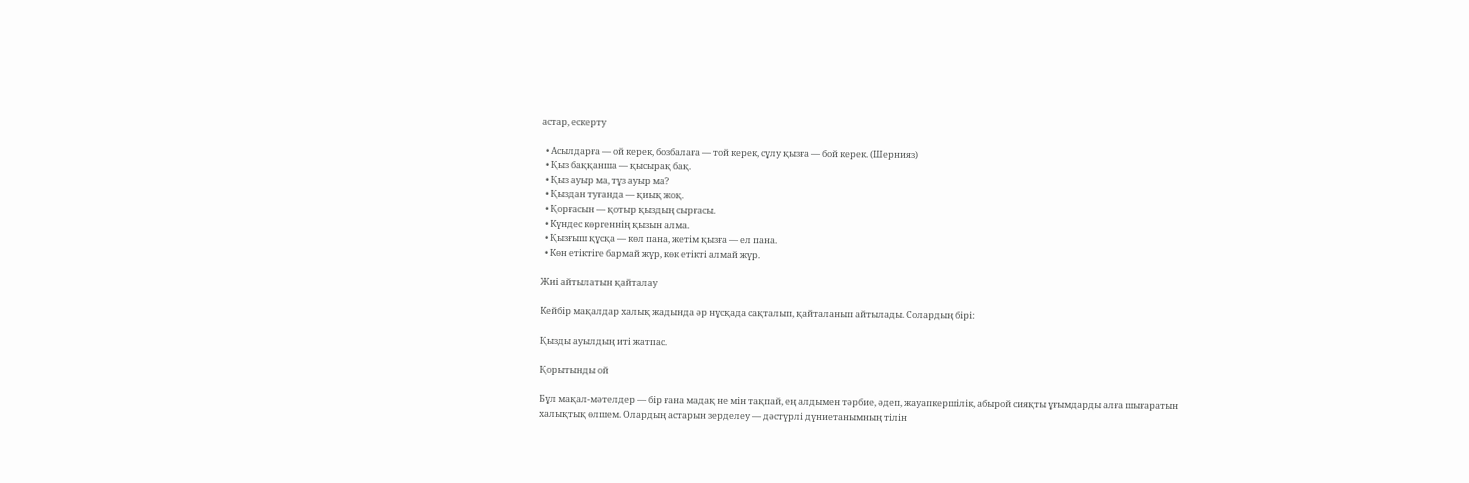астар, ескерту

  • Асылдарға — ой керек, бозбалаға — той керек, сұлу қызға — бой керек. (Шернияз)
  • Қыз баққанша — қысырақ бақ.
  • Қыз ауыр ма, тұз ауыр ма?
  • Қыздан туғанда — қиық жоқ.
  • Қорғасын — қотыр қыздың сырғасы.
  • Күндес көргеннің қызын алма.
  • Қызғыш құсқа — көл пана, жетім қызға — ел пана.
  • Көн етіктіге бармай жүр, көк етікті алмай жүр.

Жиі айтылатын қайталау

Кейбір мақалдар халық жадында әр нұсқада сақталып, қайталанып айтылады. Солардың бірі:

Қызды ауылдың иті жатпас.

Қорытынды ой

Бұл мақал-мәтелдер — бір ғана мадақ не мін тақпай, ең алдымен тәрбие, әдеп, жауапкершілік, абырой сияқты ұғымдарды алға шығаратын халықтық өлшем. Олардың астарын зерделеу — дәстүрлі дүниетанымның тілін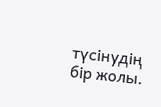түсінудің бір жолы.